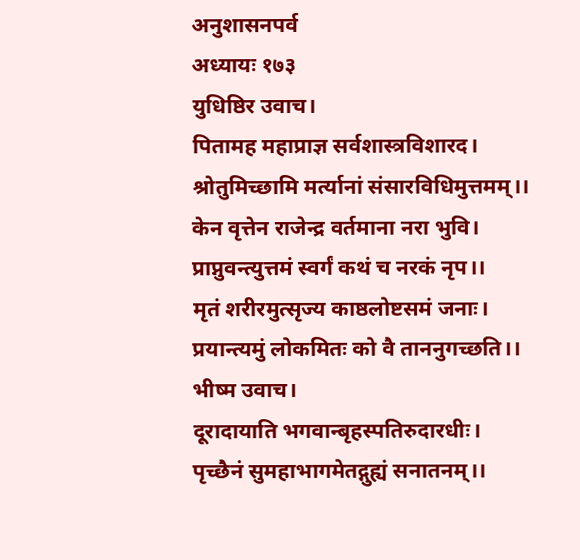अनुशासनपर्व
अध्यायः १७३
युधिष्ठिर उवाच।
पितामह महाप्राज्ञ सर्वशास्त्रविशारद।
श्रोतुमिच्छामि मर्त्यानां संसारविधिमुत्तमम्।।
केन वृत्तेन राजेन्द्र वर्तमाना नरा भुवि।
प्राप्नुवन्त्युत्तमं स्वर्गं कथं च नरकं नृप।।
मृतं शरीरमुत्सृज्य काष्ठलोष्टसमं जनाः।
प्रयान्त्यमुं लोकमितः को वै ताननुगच्छति।।
भीष्म उवाच।
दूरादायाति भगवान्बृहस्पतिरुदारधीः।
पृच्छैनं सुमहाभागमेतद्गुह्यं सनातनम्।।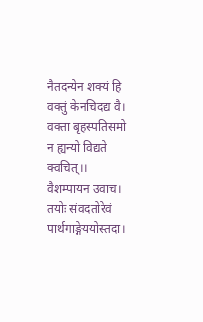नैतदन्येन शक्यं हि वक्तुं केनचिदद्य वै।
वक्ता बृहस्पतिसमो न ह्यन्यो विद्यते क्वचित्।।
वैशम्पायन उवाच।
तयोः संवदतोरेवं पार्थगाङ्गेययोस्तदा।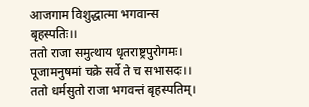आजगाम विशुद्धात्मा भगवान्स बृहस्पतिः।।
ततो राजा समुत्थाय धृतराष्ट्रपुरोगमः।
पूजामनुषमां चक्रे सर्वे ते च सभासदः।।
ततो धर्मसुतो राजा भगवन्तं बृहस्पतिम्।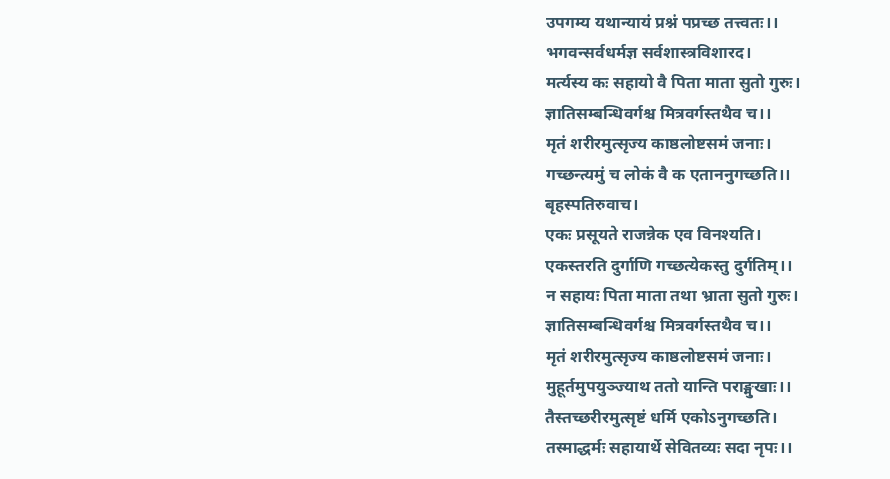उपगम्य यथान्यायं प्रश्नं पप्रच्छ तत्त्वतः।।
भगवन्सर्वधर्मज्ञ सर्वशास्त्रविशारद।
मर्त्यस्य कः सहायो वै पिता माता सुतो गुरुः।
ज्ञातिसम्बन्धिवर्गश्च मित्रवर्गस्तथैव च।।
मृतं शरीरमुत्सृज्य काष्ठलोष्टसमं जनाः।
गच्छन्त्यमुं च लोकं वै क एताननुगच्छति।।
बृहस्पतिरुवाच।
एकः प्रसूयते राजन्नेक एव विनश्यति।
एकस्तरति दुर्गाणि गच्छत्येकस्तु दुर्गतिम्।।
न सहायः पिता माता तथा भ्राता सुतो गुरुः।
ज्ञातिसम्बन्धिवर्गश्च मित्रवर्गस्तथैव च।।
मृतं शरीरमुत्सृज्य काष्ठलोष्टसमं जनाः।
मुहूर्तमुपयुञ्ज्याथ ततो यान्ति पराङ्मुखाः।।
तैस्तच्छरीरमुत्सृष्टं धर्मि एकोऽनुगच्छति।
तस्माद्धर्मः सहायार्थे सेवितव्यः सदा नृपः।।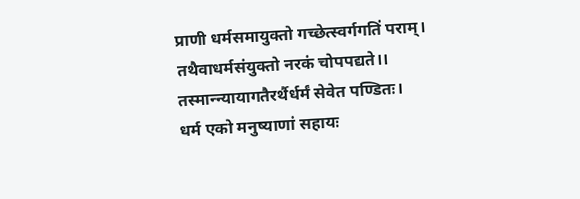प्राणी धर्मसमायुक्तो गच्छेत्स्वर्गगतिं पराम्।
तथैवाधर्मसंयुक्तो नरकं चोपपद्यते।।
तस्मान्न्यायागतैरर्थैर्धर्मं सेवेत पण्डितः।
धर्म एको मनुष्याणां सहायः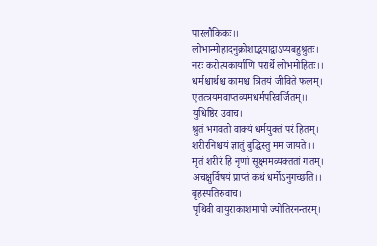पारलौकिकः।।
लोभान्मोहादनुक्रोशाद्भयाद्वाऽप्यबहुश्रुतः।
नरः करोत्यकार्याणि परार्थे लोभमोहितः।।
धर्मश्चार्थश्च कामश्च त्रितयं जीविते फलम्।
एतत्त्रयमवाप्तव्यमधर्मपरिवर्जितम्।।
युधिष्ठिर उवाच।
श्रुतं भगवतो वाक्यं धर्मयुक्तं परं हितम्।
शरीरनिश्चयं ज्ञातुं बुद्धिस्तु मम जायते।।
मृतं शरीरं हि नृणां सूक्ष्ममव्यक्ततां गतम्।
अचक्षुर्विषयं प्राप्तं कथं धर्मोऽनुगच्छति।।
बृहस्पतिरुवाच।
पृथिवी वायुराकाशमापो ज्योतिरनन्तरम्।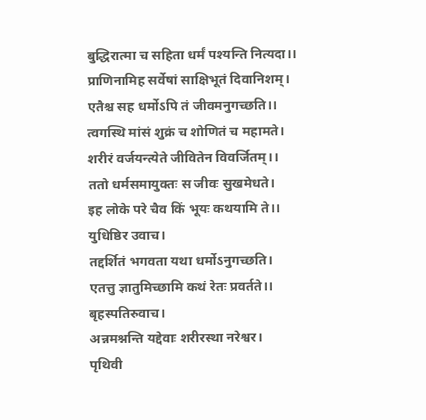बुद्धिरात्मा च सहिता धर्मं पश्यन्ति नित्यदा।।
प्राणिनामिह सर्वेषां साक्षिभूतं दिवानिशम्।
एतैश्च सह धर्मोऽपि तं जीवमनुगच्छति।।
त्वगस्थि मांसं शुक्रं च शोणितं च महामते।
शरीरं वर्जयन्त्येते जीवितेन विवर्जितम्।।
ततो धर्मसमायुक्तः स जीवः सुखमेधते।
इह लोके परे चैव किं भूयः कथयामि ते।।
युधिष्ठिर उवाच।
तद्दर्शितं भगवता यथा धर्मोऽनुगच्छति।
एतत्तु ज्ञातुमिच्छामि कथं रेतः प्रवर्तते।।
बृहस्पतिरुवाच।
अन्नमश्नन्ति यद्देवाः शरीरस्था नरेश्वर।
पृथिवी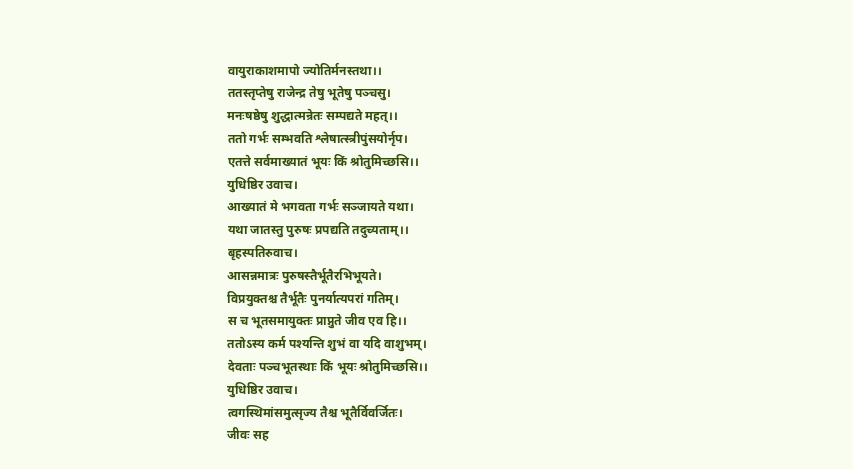वायुराकाशमापो ज्योतिर्मनस्तथा।।
ततस्तृप्तेषु राजेन्द्र तेषु भूतेषु पञ्चसु।
मनःषष्ठेषु शुद्धात्मन्रेतः सम्पद्यते महत्।।
ततो गर्भः सम्भवति श्लेषात्स्त्रीपुंसयोर्नृप।
एतत्ते सर्वमाख्यातं भूयः किं श्रोतुमिच्छसि।।
युधिष्ठिर उवाच।
आख्यातं मे भगवता गर्भः सञ्जायते यथा।
यथा जातस्तु पुरुषः प्रपद्यति तदुच्यताम्।।
बृहस्पतिरुवाच।
आसन्नमात्रः पुरुषस्तैर्भूतैरभिभूयते।
विप्रयुक्तश्च तैर्भूतैः पुनर्यात्यपरां गतिम्।
स च भूतसमायुक्तः प्राप्नुते जीव एव हि।।
ततोऽस्य कर्म पश्यन्ति शुभं वा यदि वाशुभम्।
देवताः पञ्चभूतस्थाः किं भूयः श्रोतुमिच्छसि।।
युधिष्ठिर उवाच।
त्वगस्थिमांसमुत्सृज्य तैश्च भूतैर्विवर्जितः।
जीवः सह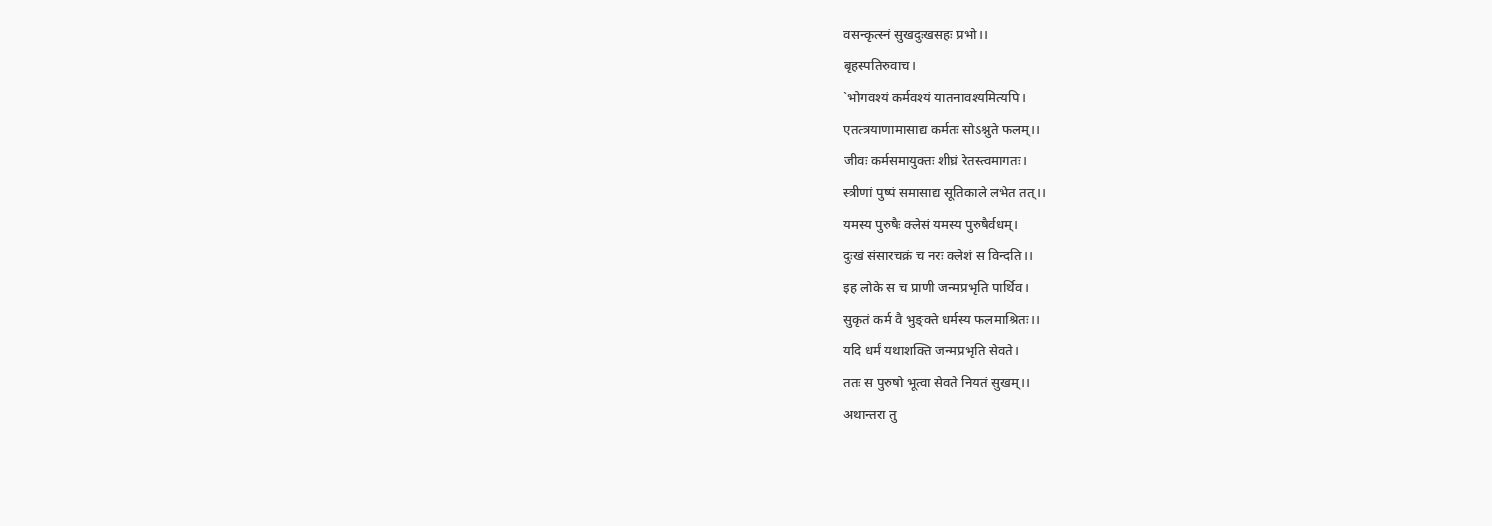वसन्कृत्स्नं सुखदुःखसहः प्रभो।।
बृहस्पतिरुवाच।
`भोगवश्यं कर्मवश्यं यातनावश्यमित्यपि।
एतत्त्रयाणामासाद्य कर्मतः सोऽश्नुते फलम्।।
जीवः कर्मसमायुक्तः शीघ्रं रेतस्त्वमागतः।
स्त्रीणां पुष्पं समासाद्य सूतिकाले लभेत तत्।।
यमस्य पुरुषैः क्लेसं यमस्य पुरुषैर्वधम्।
दुःखं संसारचक्रं च नरः क्लेशं स विन्दति।।
इह लोके स च प्राणी जन्मप्रभृति पार्थिव।
सुकृतं कर्म वै भुङ्क्ते धर्मस्य फलमाश्रितः।।
यदि धर्मं यथाशक्ति जन्मप्रभृति सेवते।
ततः स पुरुषो भूत्वा सेवते नियतं सुखम्।।
अथान्तरा तु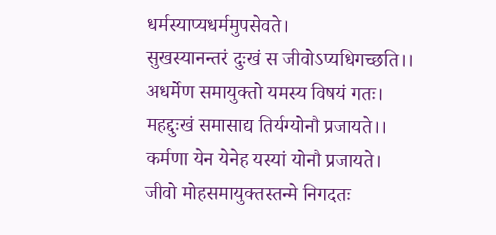धर्मस्याप्यधर्ममुपसेवते।
सुखस्यानन्तरं दुःखं स जीवोऽप्यधिगच्छति।।
अधर्मेण समायुक्तो यमस्य विषयं गतः।
महद्दुःखं समासाद्य तिर्यग्योनौ प्रजायते।।
कर्मणा येन येनेह यस्यां योनौ प्रजायते।
जीवो मोहसमायुक्तस्तन्मे निगदतः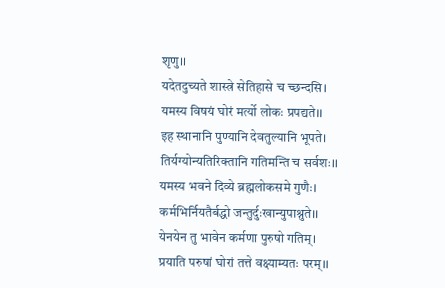शृणु।।
यदेतदुच्यते शास्त्रे सेतिहासे च च्छन्दसि।
यमस्य विषयं घोरं मर्त्यो लोकः प्रपद्यते।।
इह स्थानानि पुण्यानि देवतुल्यानि भूपते।
तिर्यग्योन्यतिरिक्तानि गतिमन्ति च सर्वशः।।
यमस्य भवने दिव्ये ब्रह्मलोकसमे गुणैः।
कर्मभिर्नियतैर्बद्धो जन्तुर्दुःखान्युपाश्नुते।।
येनयेन तु भावेन कर्मणा पुरुषो गतिम्।
प्रयाति परुषां घोरां तत्ते वक्ष्याम्यतः परम्।।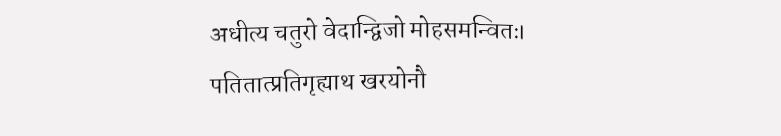अधीत्य चतुरो वेदान्द्विजो मोहसमन्वितः।
पतितात्प्रतिगृह्याथ खरयोनौ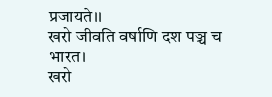प्रजायते।।
खरो जीवति वर्षाणि दश पञ्च च भारत।
खरो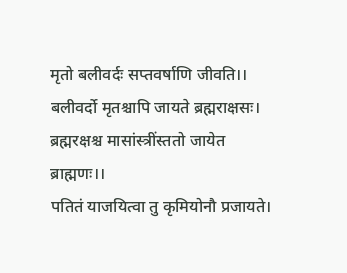मृतो बलीवर्दः सप्तवर्षाणि जीवति।।
बलीवर्दो मृतश्चापि जायते ब्रह्मराक्षसः।
ब्रह्मरक्षश्च मासांस्त्रींस्ततो जायेत ब्राह्मणः।।
पतितं याजयित्वा तु कृमियोनौ प्रजायते।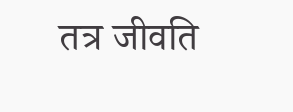तत्र जीवति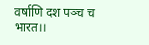वर्षाणि दश पञ्च च भारत।।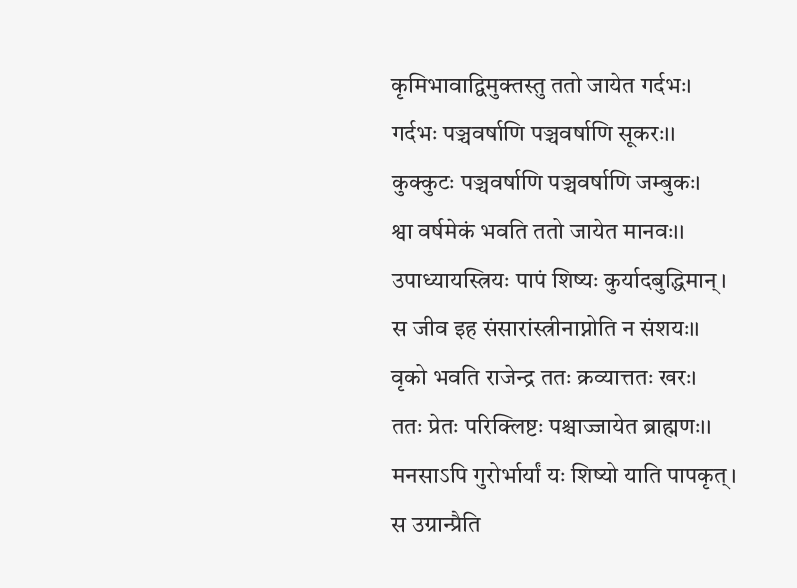कृमिभावाद्विमुक्तस्तु ततो जायेत गर्दभः।
गर्दभः पञ्चवर्षाणि पञ्चवर्षाणि सूकरः।।
कुक्कुटः पञ्चवर्षाणि पञ्चवर्षाणि जम्बुकः।
श्वा वर्षमेकं भवति ततो जायेत मानवः।।
उपाध्यायस्त्रियः पापं शिष्यः कुर्यादबुद्धिमान्।
स जीव इह संसारांस्त्रीनाप्नोति न संशयः।।
वृको भवति राजेन्द्र ततः क्रव्यात्ततः खरः।
ततः प्रेतः परिक्लिष्टः पश्चाज्जायेत ब्राह्मणः।।
मनसाऽपि गुरोर्भार्यां यः शिष्यो याति पापकृत्।
स उग्रान्प्रैति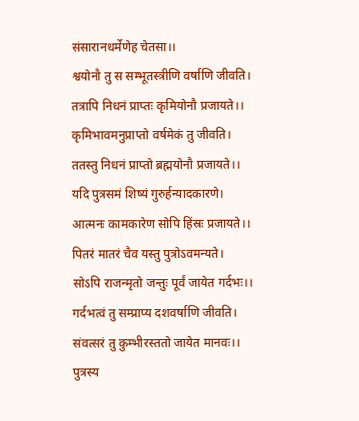संसारानधर्मेणेह चेतसा।।
श्वयोनौ तु स सम्भूतस्त्रीणि वर्षाणि जीवति।
तत्रापि निधनं प्राप्तः कृमियोनौ प्रजायते।।
कृमिभावमनुप्राप्तो वर्षमेकं तु जीवति।
ततस्तु निधनं प्राप्तो ब्रह्मयोनौ प्रजायते।।
यदि पुत्रसमं शिष्यं गुरुर्हन्यादकारणे।
आत्मनः कामकारेण सोपि हिंस्रः प्रजायते।।
पितरं मातरं चैव यस्तु पुत्रोऽवमन्यते।
सोऽपि राजन्मृतो जन्तुः पूर्वं जायेत गर्दभः।।
गर्दभत्वं तु सम्प्राप्य दशवर्षाणि जीवति।
संवत्सरं तु कुम्भीरस्ततो जायेत मानवः।।
पुत्रस्य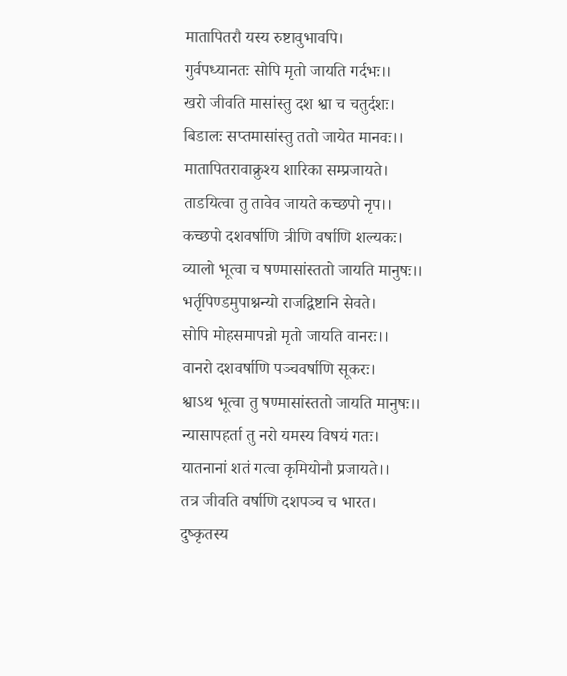मातापितरौ यस्य रुष्टावुभावपि।
गुर्वपध्यानतः सोपि मृतो जायति गर्दभः।।
खरो जीवति मासांस्तु दश श्वा च चतुर्दशः।
बिडालः सप्तमासांस्तु ततो जायेत मानवः।।
मातापितरावाक्रुश्य शारिका सम्प्रजायते।
ताडयित्वा तु तावेव जायते कच्छपो नृप।।
कच्छपो दशवर्षाणि त्रीणि वर्षाणि शल्यकः।
व्यालो भूत्वा च षण्मासांस्ततो जायति मानुषः।।
भर्तृपिण्डमुपाश्नन्यो राजद्विष्टानि सेवते।
सोपि मोहसमापन्नो मृतो जायति वानरः।।
वानरो दशवर्षाणि पञ्चवर्षाणि सूकरः।
श्वाऽथ भूत्वा तु षण्मासांस्ततो जायति मानुषः।।
न्यासापहर्ता तु नरो यमस्य विषयं गतः।
यातनानां शतं गत्वा कृमियोनौ प्रजायते।।
तत्र जीवति वर्षाणि दशपञ्च च भारत।
दुष्कृतस्य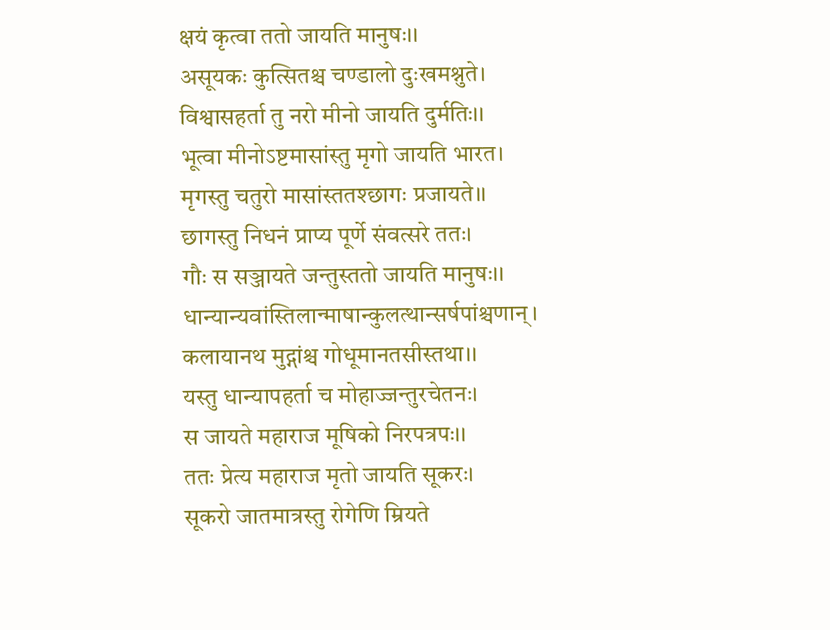क्षयं कृत्वा ततो जायति मानुषः।।
असूयकः कुत्सितश्च चण्डालो दुःखमश्नुते।
विश्वासहर्ता तु नरो मीनो जायति दुर्मतिः।।
भूत्वा मीनोऽष्टमासांस्तु मृगो जायति भारत।
मृगस्तु चतुरो मासांस्ततश्छागः प्रजायते।।
छागस्तु निधनं प्राप्य पूर्णे संवत्सरे ततः।
गौः स सञ्जायते जन्तुस्ततो जायति मानुषः।।
धान्यान्यवांस्तिलान्माषान्कुलत्थान्सर्षपांश्चणान्।
कलायानथ मुद्गांश्च गोधूमानतसीस्तथा।।
यस्तु धान्यापहर्ता च मोहाज्जन्तुरचेतनः।
स जायते महाराज मूषिको निरपत्रपः।।
ततः प्रेत्य महाराज मृतो जायति सूकरः।
सूकरो जातमात्रस्तु रोगेणि म्रियते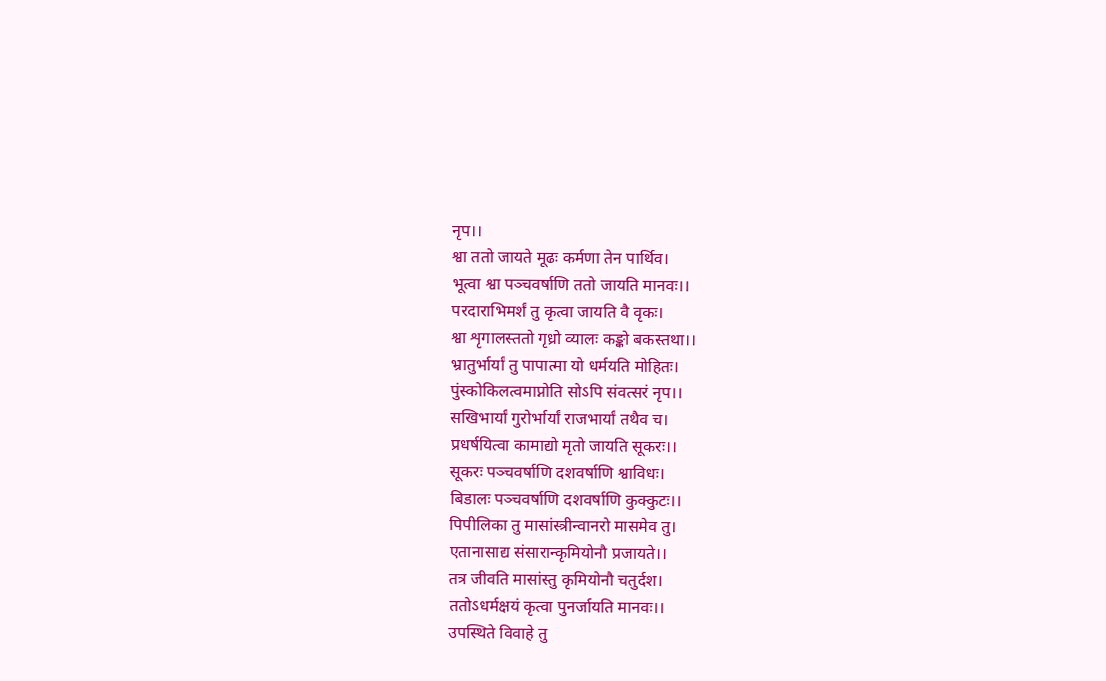नृप।।
श्वा ततो जायते मूढः कर्मणा तेन पार्थिव।
भूत्वा श्वा पञ्चवर्षाणि ततो जायति मानवः।।
परदाराभिमर्शं तु कृत्वा जायति वै वृकः।
श्वा शृगालस्ततो गृध्रो व्यालः कङ्को बकस्तथा।।
भ्रातुर्भार्यां तु पापात्मा यो धर्मयति मोहितः।
पुंस्कोकिलत्वमाप्नोति सोऽपि संवत्सरं नृप।।
सखिभार्यां गुरोर्भार्यां राजभार्यां तथैव च।
प्रधर्षयित्वा कामाद्यो मृतो जायति सूकरः।।
सूकरः पञ्चवर्षाणि दशवर्षाणि श्वाविधः।
बिडालः पञ्चवर्षाणि दशवर्षाणि कुक्कुटः।।
पिपीलिका तु मासांस्त्रीन्वानरो मासमेव तु।
एतानासाद्य संसारान्कृमियोनौ प्रजायते।।
तत्र जीवति मासांस्तु कृमियोनौ चतुर्दश।
ततोऽधर्मक्षयं कृत्वा पुनर्जायति मानवः।।
उपस्थिते विवाहे तु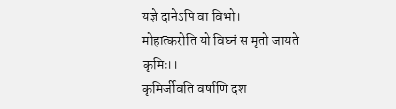यज्ञे दानेऽपि वा विभो।
मोहात्करोति यो विघ्नं स मृतो जायते कृमिः।।
कृमिर्जीवति वर्षाणि दश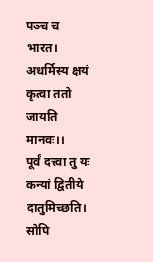पञ्च च भारत।
अधर्मिस्य क्षयं कृत्वा ततो जायति मानवः।।
पूर्वं दत्त्वा तु यः कन्यां द्वितीये दातुमिच्छति।
सोपि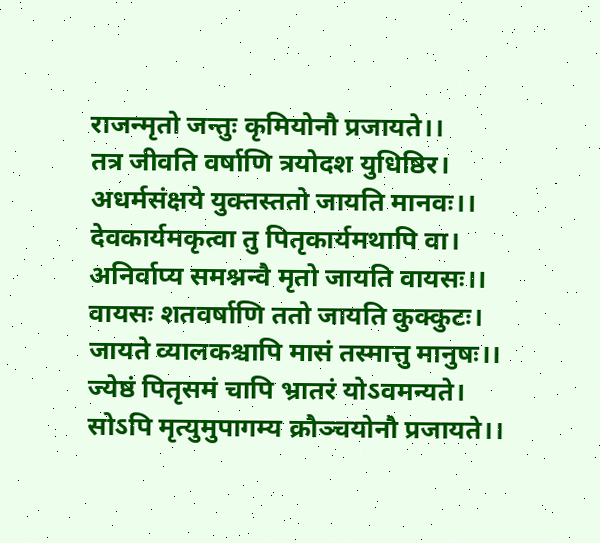राजन्मृतो जन्तुः कृमियोनौ प्रजायते।।
तत्र जीवति वर्षाणि त्रयोदश युधिष्ठिर।
अधर्मसंक्षये युक्तस्ततो जायति मानवः।।
देवकार्यमकृत्वा तु पितृकार्यमथापि वा।
अनिर्वाप्य समश्नन्वै मृतो जायति वायसः।।
वायसः शतवर्षाणि ततो जायति कुक्कुटः।
जायते व्यालकश्चापि मासं तस्मात्तु मानुषः।।
ज्येष्ठं पितृसमं चापि भ्रातरं योऽवमन्यते।
सोऽपि मृत्युमुपागम्य क्रौञ्चयोनौ प्रजायते।।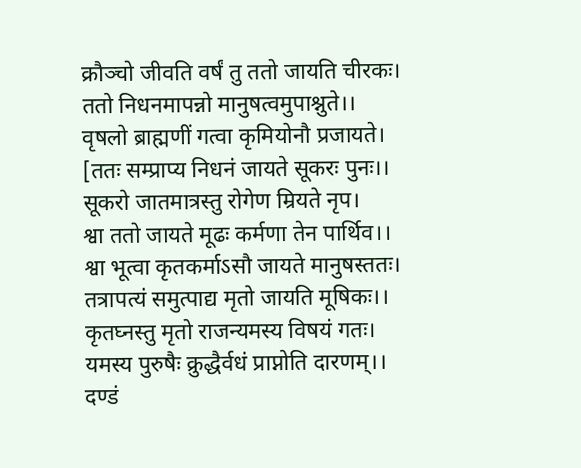क्रौञ्चो जीवति वर्षं तु ततो जायति चीरकः।
ततो निधनमापन्नो मानुषत्वमुपाश्नुते।।
वृषलो ब्राह्मणीं गत्वा कृमियोनौ प्रजायते।
[ततः सम्प्राप्य निधनं जायते सूकरः पुनः।।
सूकरो जातमात्रस्तु रोगेण म्रियते नृप।
श्वा ततो जायते मूढः कर्मणा तेन पार्थिव।।
श्वा भूत्वा कृतकर्माऽसौ जायते मानुषस्ततः।
तत्रापत्यं समुत्पाद्य मृतो जायति मूषिकः।।
कृतघ्नस्तु मृतो राजन्यमस्य विषयं गतः।
यमस्य पुरुषैः क्रुद्धैर्वधं प्राप्नोति दारणम्।।
दण्डं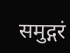समुद्गरं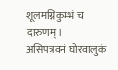शूलमग्निकुम्भं च दारुणम्।
असिपत्रवनं घोरवालुकं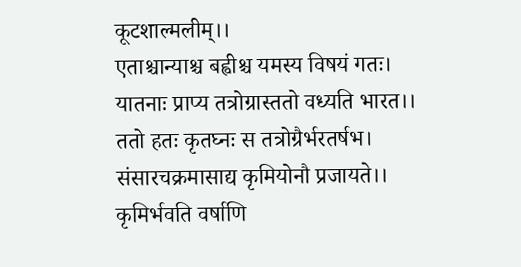कूटशाल्मलीम्।।
एताश्चान्याश्च बह्वीश्च यमस्य विषयं गतः।
यातनाः प्राप्य तत्रोग्रास्ततो वध्यति भारत।।
ततो हतः कृतघ्नः स तत्रोग्रैर्भरतर्षभ।
संसारचक्रमासाद्य कृमियोनौ प्रजायते।।
कृमिर्भवति वर्षाणि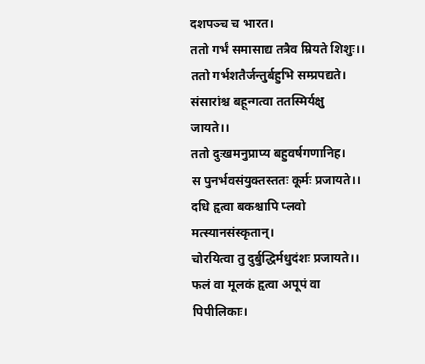दशपञ्च च भारत।
ततो गर्भं समासाद्य तत्रैव म्रियते शिशुः।।
ततो गर्भशतैर्जन्तुर्बहुभि सम्प्रपद्यते।
संसारांश्च बहून्गत्वा ततस्मिर्यक्षु जायते।।
ततो दुःखमनुप्राप्य बहुवर्षगणानिह।
स पुनर्भवसंयुक्तस्ततः कूर्मः प्रजायते।।
दधि हृत्वा बकश्चापि प्लवो मत्स्यानसंस्कृतान्।
चोरयित्वा तु दुर्बुद्धिर्मधुदंशः प्रजायते।।
फलं वा मूलकं हृत्वा अपूपं वा पिपीलिकाः।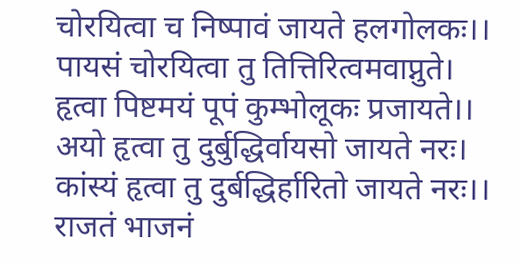चोरयित्वा च निष्पावं जायते हलगोलकः।।
पायसं चोरयित्वा तु तित्तिरित्वमवाप्नुते।
हृत्वा पिष्टमयं पूपं कुम्भोलूकः प्रजायते।।
अयो हृत्वा तु दुर्बुद्धिर्वायसो जायते नरः।
कांस्यं हृत्वा तु दुर्बद्धिर्हारितो जायते नरः।।
राजतं भाजनं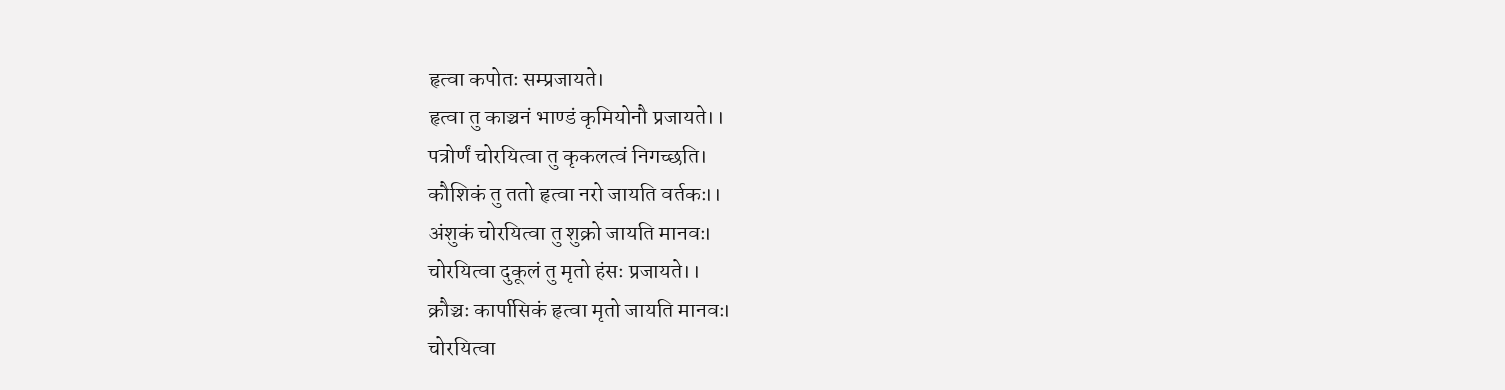हृत्वा कपोतः सम्प्रजायते।
हृत्वा तु काञ्चनं भाण्डं कृमियोनौ प्रजायते।।
पत्रोर्णं चोरयित्वा तु कृकलत्वं निगच्छति।
कौशिकं तु ततो हृत्वा नरो जायति वर्तकः।।
अंशुकं चोरयित्वा तु शुक्रो जायति मानवः।
चोरयित्वा दुकूलं तु मृतो हंसः प्रजायते।।
क्रौञ्चः कार्पासिकं हृत्वा मृतो जायति मानवः।
चोरयित्वा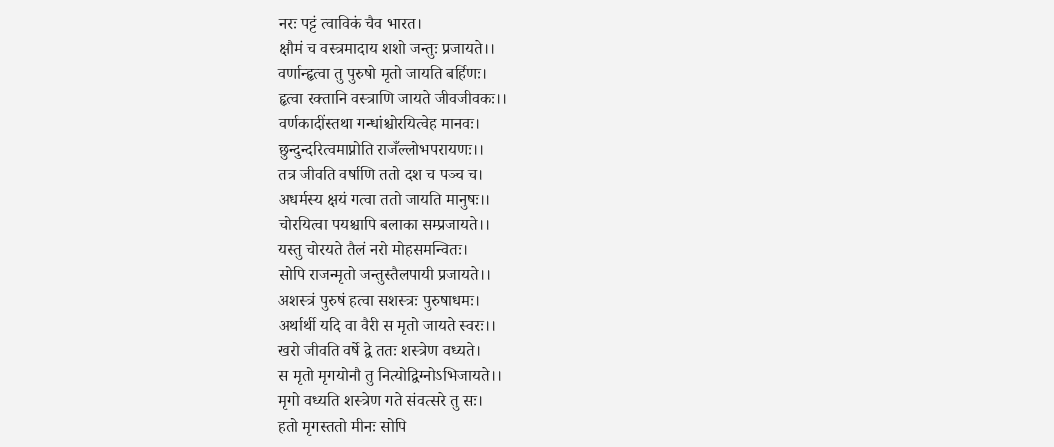नरः पट्टं त्वाविकं चैव भारत।
क्षौमं च वस्त्रमादाय शशो जन्तुः प्रजायते।।
वर्णान्हृत्वा तु पुरुषो मृतो जायति बर्हिणः।
हृत्वा रक्तानि वस्त्राणि जायते जीवजीवकः।।
वर्णकादींस्तथा गन्धांश्चोरयित्वेह मानवः।
छुन्दुन्दरित्वमाप्नोति राजँल्लोभपरायणः।।
तत्र जीवति वर्षाणि ततो दश च पञ्च च।
अधर्मस्य क्षयं गत्वा ततो जायति मानुषः।।
चोरयित्वा पयश्चापि बलाका सम्प्रजायते।।
यस्तु चोरयते तैलं नरो मोहसमन्वितः।
सोपि राजन्मृतो जन्तुस्तैलपायी प्रजायते।।
अशस्त्रं पुरुषं हत्वा सशस्त्रः पुरुषाधमः।
अर्थार्थी यदि वा वैरी स मृतो जायते स्वरः।।
खरो जीवति वर्षे द्वे ततः शस्त्रेण वध्यते।
स मृतो मृगयोनौ तु नित्योद्विग्नोऽभिजायते।।
मृगो वध्यति शस्त्रेण गते संवत्सरे तु सः।
हतो मृगस्ततो मीनः सोपि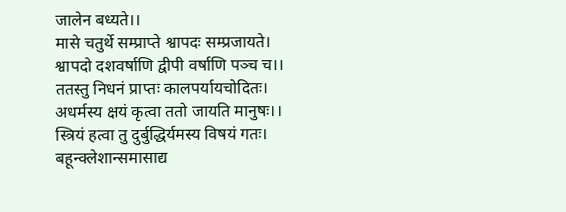जालेन बध्यते।।
मासे चतुर्थे सम्प्राप्ते श्वापदः सम्प्रजायते।
श्वापदो दशवर्षाणि द्वीपी वर्षाणि पञ्च च।।
ततस्तु निधनं प्राप्तः कालपर्यायचोदितः।
अधर्मस्य क्षयं कृत्वा ततो जायति मानुषः।।
स्त्रियं हत्वा तु दुर्बुद्धिर्यमस्य विषयं गतः।
बहून्क्लेशान्समासाद्य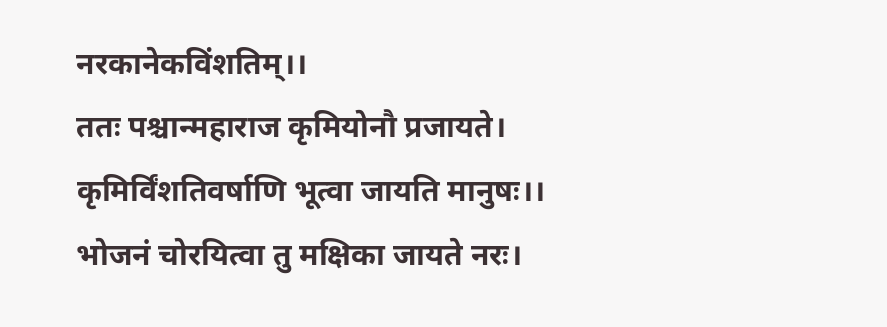नरकानेकविंशतिम्।।
ततः पश्चान्महाराज कृमियोनौ प्रजायते।
कृमिर्विंशतिवर्षाणि भूत्वा जायति मानुषः।।
भोजनं चोरयित्वा तु मक्षिका जायते नरः।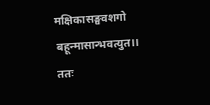मक्षिकासङ्घवशगो बहून्मासान्भवत्युत।।
ततः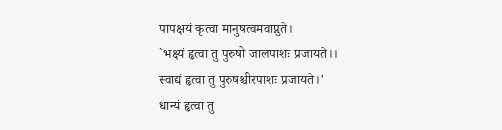पापक्षयं कृत्वा मानुषत्वमवाप्नुते।
`भक्ष्यं हृत्वा तु पुरुषो जालपाशः प्रजायते।।
स्वाद्यं हृत्वा तु पुरुषश्चीरपाशः प्रजायते।'
धान्यं हृत्वा तु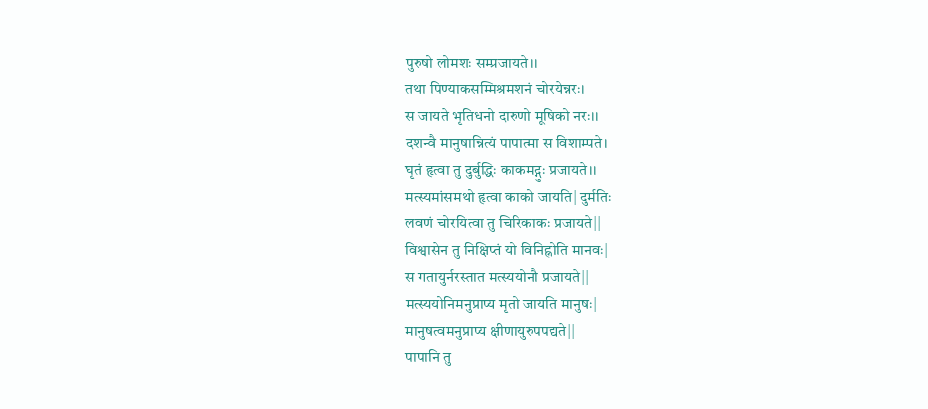पुरुषो लोमशः सम्प्रजायते।।
तथा पिण्याकसम्मिश्रमशनं चोरयेन्नरः।
स जायते भृतिधनो दारुणो मूषिको नरः।।
दशन्वै मानुषान्नित्यं पापात्मा स विशाम्पते।
घृतं हृत्वा तु दुर्बुद्धिः काकमद्गुः प्रजायते।।
मत्स्यमांसमथो हृत्वा काको जायति| दुर्मतिः
लवणं चोरयित्वा तु चिरिकाकः प्रजायते||
विश्वासेन तु निक्षिप्तं यो विनिह्नोति मानवः|
स गतायुर्नरस्तात मत्स्ययोनौ प्रजायते||
मत्स्ययोनिमनुप्राप्य मृतो जायति मानुषः|
मानुषत्वमनुप्राप्य क्षीणायुरुपपद्यते||
पापानि तु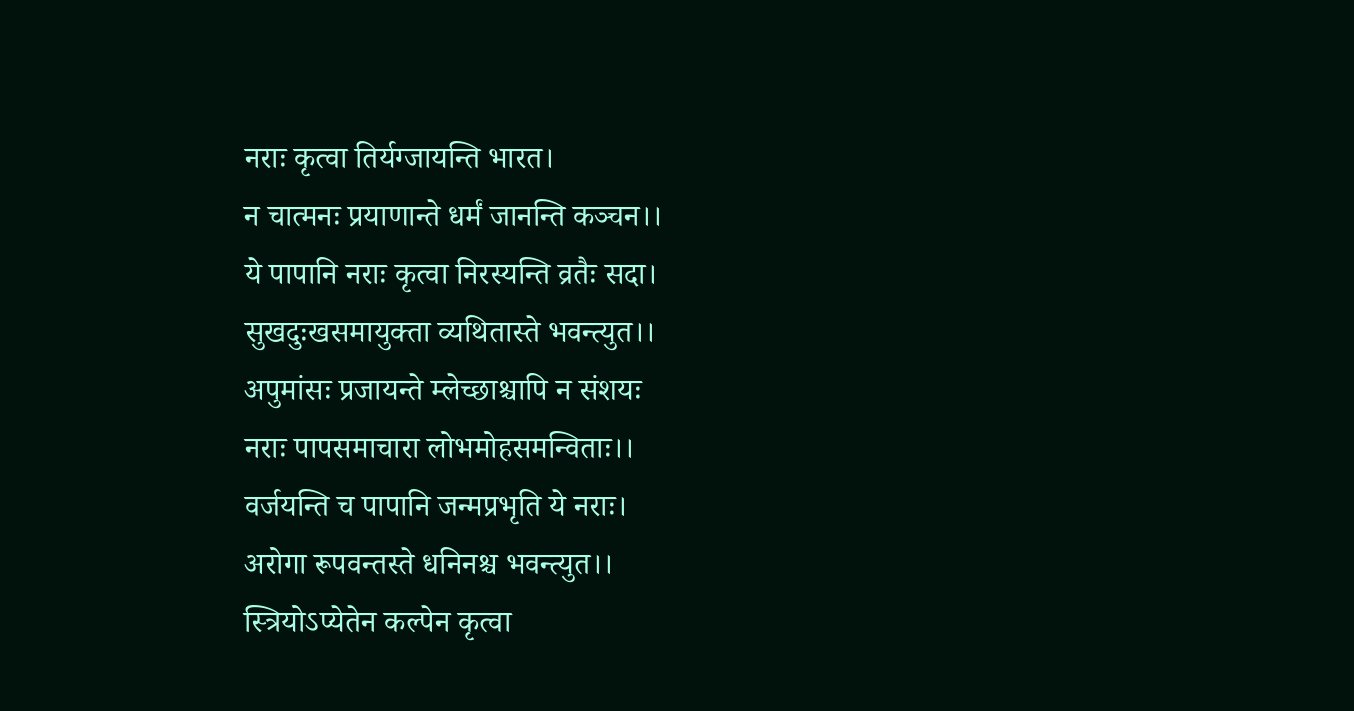नराः कृत्वा तिर्यग्जायन्ति भारत।
न चात्मनः प्रयाणान्ते धर्मं जानन्ति कञ्चन।।
ये पापानि नराः कृत्वा निरस्यन्ति व्रतैः सदा।
सुखदुःखसमायुक्ता व्यथितास्ते भवन्त्युत।।
अपुमांसः प्रजायन्ते म्लेच्छाश्चापि न संशयः
नराः पापसमाचारा लोभमोहसमन्विताः।।
वर्जयन्ति च पापानि जन्मप्रभृति ये नराः।
अरोगा रूपवन्तस्ते धनिनश्च भवन्त्युत।।
स्त्रियोऽप्येतेन कल्पेन कृत्वा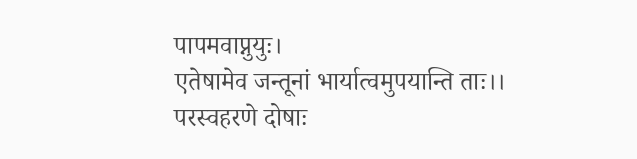पापमवाप्नुयुः।
एतेषामेव जन्तूनां भार्यात्वमुपयान्ति ताः।।
परस्वहरणे दोषाः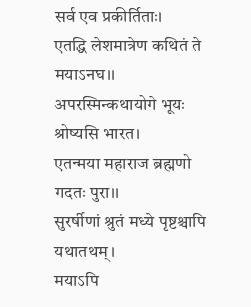सर्व एव प्रकीर्तिताः।
एतद्धि लेशमात्रेण कथितं ते मयाऽनघ।।
अपरस्मिन्कथायोगे भूयः श्रोष्यसि भारत।
एतन्मया महाराज ब्रह्मणो गदतः पुरा।।
सुरर्षीणां श्रुतं मध्ये पृष्टश्चापि यथातथम्।
मयाऽपि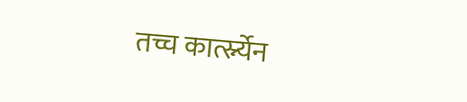तच्च कार्त्स्न्येन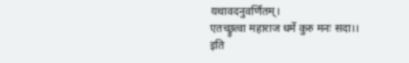यथावदनुवर्णितम्।
एतच्छ्रुत्वा महाराज धर्मे कुरु मनः सदा।।
इति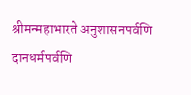श्रीमन्महाभारते अनुशासनपर्वणि
दानधर्मपर्वणि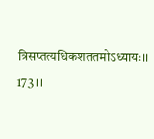त्रिसप्तत्यधिकशततमोऽध्यायः।। 173 ।।